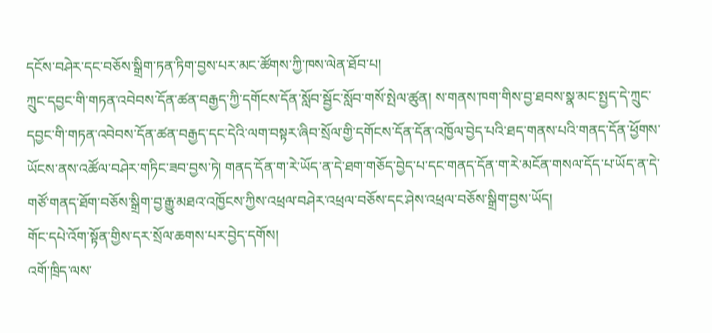དངོས་བཤེར་དང་བཅོས་སྒྲིག་ཏན་ཏིག་བྱས་པར་མང་ཚོགས་ཀྱི་ཁས་ལེན་ཐོབ་པ།
ཀྲུང་དབྱང་གི་གཏན་འབེབས་དོན་ཚན་བརྒྱད་ཀྱི་དགོངས་དོན་སློབ་སྦྱོང་སློབ་གསོ་སྤེལ་ཚུན། ས་གནས་ཁག་གིས་བྱ་ཐབས་སྣ་མང་སྤྱད་དེ་ཀྲུང་དབྱང་གི་གཏན་འབེབས་དོན་ཚན་བརྒྱད་དང་དེའི་ལག་བསྟར་ཞིབ་སྲོལ་གྱི་དགོངས་དོན་དོན་འཁྱོལ་བྱེད་པའི་ཐད་གནས་པའི་གནད་དོན་ཕྱོགས་ཡོངས་ནས་འཚོལ་བཤེར་གཏིང་ཟབ་བྱས་ཏེ། གནད་དོན་ག་རེ་ཡོད་ན་དེ་ཐག་གཅོད་བྱེད་པ་དང་གནད་དོན་ག་རེ་མངོན་གསལ་དོད་པ་ཡོད་ན་དེ་གཙོ་གནད་ཐོག་བཅོས་སྒྲིག་བྱ་རྒྱུ་མཐའ་འཁྱོངས་ཀྱིས་འཕྲལ་བཤེར་འཕྲལ་བཅོས་དང་ཤེས་འཕྲལ་བཅོས་སྒྲིག་བྱས་ཡོད།
གོང་དཔེ་འོག་སྟོན་གྱིས་དར་སྲོལ་ཆགས་པར་བྱེད་དགོས།
འགོ་ཁྲིད་ལས་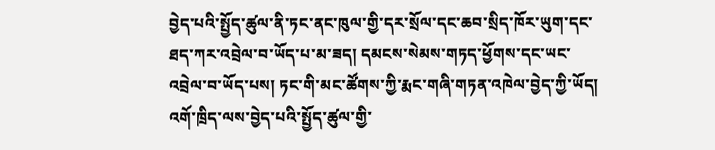བྱེད་པའི་སྤྱོད་ཚུལ་ནི་ཏང་ནང་ཁུལ་གྱི་དར་སྲོལ་དང་ཆབ་སྲིད་ཁོར་ཡུག་དང་ཐད་ཀར་འབྲེལ་བ་ཡོད་པ་མ་ཟད། དམངས་སེམས་གཏད་ཕྱོགས་དང་ཡང་འབྲེལ་བ་ཡོད་པས། ཏང་གི་མང་ཚོགས་ཀྱི་རྨང་གཞི་གཏན་འཁེལ་བྱེད་ཀྱི་ཡོད། འགོ་ཁྲིད་ལས་བྱེད་པའི་སྤྱོད་ཚུལ་གྱི་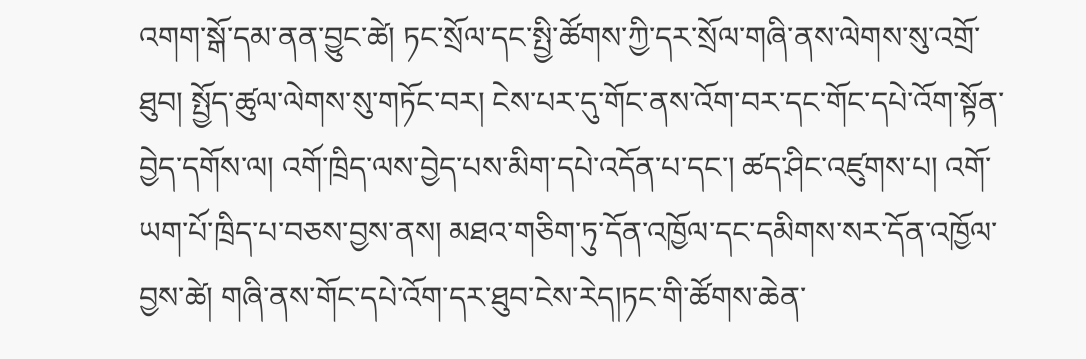འགག་སྒོ་དམ་ནན་བྱུང་ཚེ། ཏང་སྲོལ་དང་སྤྱི་ཚོགས་ཀྱི་དར་སྲོལ་གཞི་ནས་ལེགས་སུ་འགྲོ་ཐུབ། སྤྱོད་ཚུལ་ལེགས་སུ་གཏོང་བར། ངེས་པར་དུ་གོང་ནས་འོག་བར་དང་གོང་དཔེ་འོག་སྟོན་བྱེད་དགོས་ལ། འགོ་ཁྲིད་ལས་བྱེད་པས་མིག་དཔེ་འདོན་པ་དང་། ཚད་ཤིང་འཛུགས་པ། འགོ་ཡག་པོ་ཁྲིད་པ་བཅས་བྱས་ནས། མཐའ་གཅིག་ཏུ་དོན་འཁྱོལ་དང་དམིགས་སར་དོན་འཁྱོལ་བྱས་ཚེ། གཞི་ནས་གོང་དཔེ་འོག་དར་ཐུབ་ངེས་རེད།ཏང་གི་ཚོགས་ཆེན་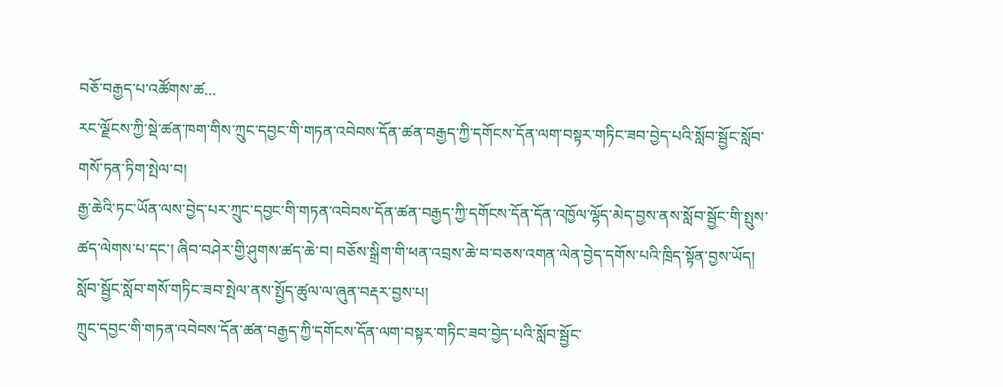བཅོ་བརྒྱད་པ་འཚོགས་ཚ...
རང་ལྗོངས་ཀྱི་སྡེ་ཚན་ཁག་གིས་ཀྲུང་དབྱང་གི་གཏན་འབེབས་དོན་ཚན་བརྒྱད་ཀྱི་དགོངས་དོན་ལག་བསྟར་གཏིང་ཟབ་བྱེད་པའི་སློབ་སྦྱོང་སློབ་གསོ་ཏན་ཏིག་སྤེལ་བ།
རྒྱ་ཆེའི་ཏང་ཡོན་ལས་བྱེད་པར་ཀྲུང་དབྱང་གི་གཏན་འབེབས་དོན་ཚན་བརྒྱད་ཀྱི་དགོངས་དོན་དོན་འཁྱོལ་ལྷོད་མེད་བྱས་ནས་སློབ་སྦྱོང་གི་སྤུས་ཚད་ལེགས་པ་དང་། ཞིབ་བཤེར་གྱི་ཤུགས་ཚད་ཆེ་བ། བཅོས་སྒྲིག་གི་ཕན་འབྲས་ཆེ་བ་བཅས་འགན་ལེན་བྱེད་དགོས་པའི་ཁྲིད་སྟོན་བྱས་ཡོད།
སློབ་སྦྱོང་སློབ་གསོ་གཏིང་ཟབ་སྤེལ་ནས་སྤྱོད་ཚུལ་ལ་ཞུན་བརྡར་བྱས་པ།
ཀྲུང་དབྱང་གི་གཏན་འབེབས་དོན་ཚན་བརྒྱད་ཀྱི་དགོངས་དོན་ལག་བསྟར་གཏིང་ཟབ་བྱེད་པའི་སློབ་སྦྱོང་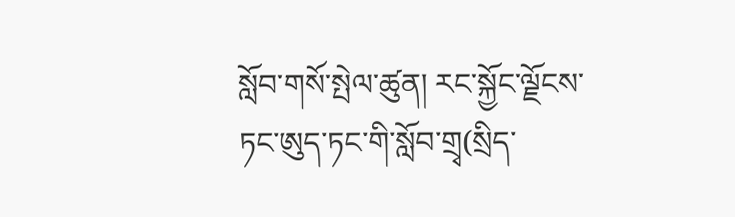སློབ་གསོ་སྤེལ་ཚུན། རང་སྐྱོང་ལྗོངས་ཏང་ཨུད་ཏང་གི་སློབ་གྲྭ(སྲིད་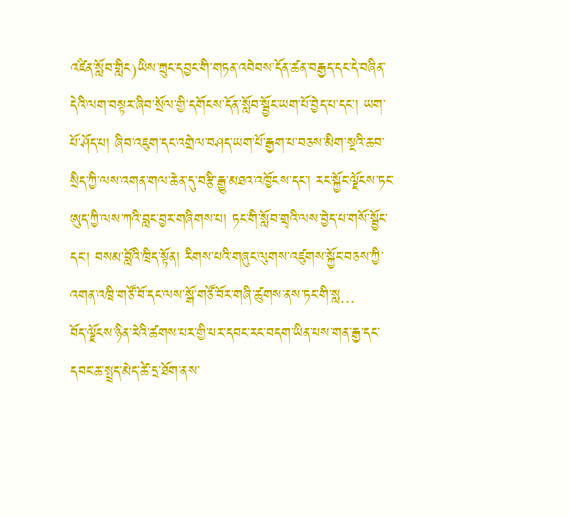འཛིན་སློབ་གླིང)ཡིས་ཀྲུང་དབྱང་གི་གཏན་འབེབས་དོན་ཚན་བརྒྱད་དང་དེ་བཞིན་དེའི་ལག་བསྟར་ཞིབ་སྲོལ་གྱི་དགོངས་དོན་སློབ་སྦྱོང་ཡག་པོ་བྱེད་པ་དང་། ཡག་པོ་ཤོད་པ། ཞིབ་འཇུག་དང་འགྲེལ་བཤད་ཡག་པོ་རྒྱག་པ་བཅས་མིག་སྔའི་ཆབ་སྲིད་ཀྱི་ལས་འགན་གལ་ཆེན་དུ་བརྩི་རྒྱུ་མཐའ་འཁྱོངས་དང་། རང་སྐྱོང་ལྗོངས་ཏང་ཨུད་ཀྱི་ལས་ཀའི་བླང་བྱར་གཞིགས་པ། ཏང་གི་སློབ་གྲྭའི་ལས་བྱེད་པ་གསོ་སྦྱོང་དང་། བསམ་བློའི་ཁྲིད་སྟོན། རིགས་པའི་གཞུང་ལུགས་འཛུགས་སྐྱོང་བཅས་ཀྱི་འགན་འཁྲི་གཙོ་བོ་དང་ལས་སྒོ་གཙོ་བོར་གཞི་ཚུགས་ནས་ཏང་གི་སླ...
བོད་ལྗོངས་ཉིན་རེའི་ཚགས་པར་གྱི་པར་དབང་རང་བདག་ཡིན་པས་གན་རྒྱ་དང་དབང་ཆ་སྤྲད་མེད་ཚེ་དྲ་ཐོག་ནས་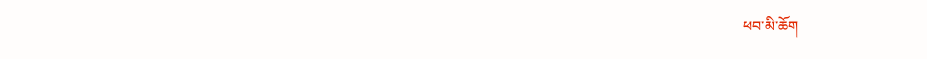ཕབ་མི་ཆོག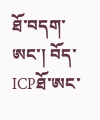ཐོ་བདག་ཨང་། བོད་ICPཐོ་ཨང་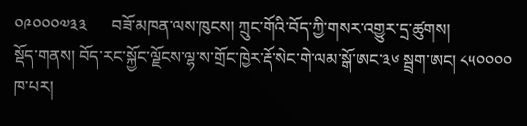༠༩༠༠༠༧༣༣      བཟོ་མཁན་ལས་ཁུངས། ཀྲུང་གོའི་བོད་ཀྱི་གསར་འགྱུར་དྲ་ཚུགས།
སྡོད་གནས། བོད་རང་སྐྱོང་ལྗོངས་ལྷ་ས་གྲོང་ཁྱེར་རྡོ་སེང་གེ་ལམ་སྒོ་ཨང་༣༦ སྦྲག་ཨང། ༨༥༠༠༠༠ ཁ་པར།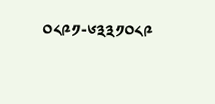༠༨༩༡-༦༣༣༡༠༨༩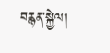བརྙན་སྐྱེལ།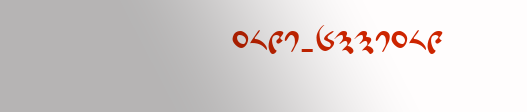༠༨༩༡-༦༣༣༡༠༨༩